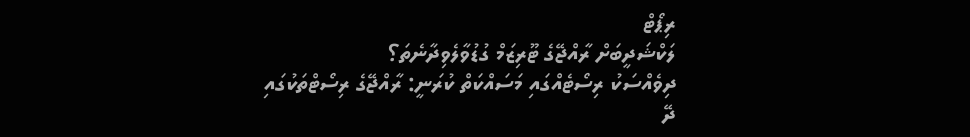ރިޕޯޓް
ލަކްޝަދީބަށް ރާއްޖޭގެ ޓޫރިޒަމް ގުޑުވާލެވިދާނެތަ؟
ދިވެއްސަކު ރިސޯޓެއްގައި މަސައްކަތް ކުރަނީ: ރާއްޖޭގެ ރިސޯޓްތަކުގައި ދޭ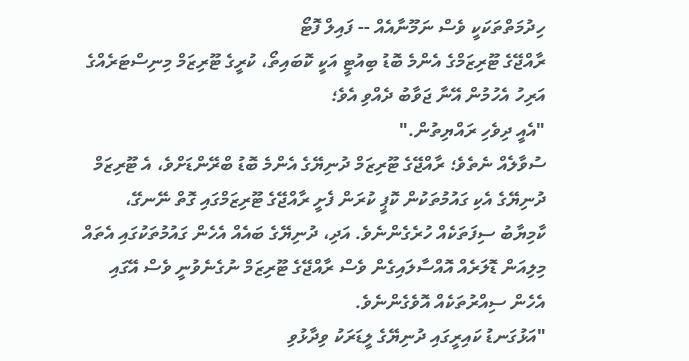ހިދުމަތްތަކަކީ ވެސް ނަމޫނާއެއް -- ފައިލް ފޮޓޯ
ރާއްޖޭގެ ޓޫރިޒަމްގެ އެންމެ ބޮޑު ބިއުޓީ އަކީ ކޮބައިތޯ، ކުރީގެ ޓޫރިޒަމް މިނިސްޓަރެއްގެ އަރިހު އެހުމުން އޭނާ ޖަވާބު ދެއްވި އެވެ؛
"އެއީ ދިވެހި ރައްޔިތުން."
ސުވާލެއް ނެތެވެ؛ ރާއްޖޭގެ ޓޫރިޒަމް ދުނިޔޭގެ އެންމެ ބޮޑު ބްރޭންޑަށްވެ، އެ ޓޫރިޒަމް ދުނިޔޭގެ އެކި ގައުމުތަކުން ކޮޕީ ކުރަން ފެށީ ރާއްޖޭގެ ޓޫރިޒަމްގައި ގޮތް ނޭނގޭ، ކާމިޔާބު ސިފަތަކެއް ހުރެގެންނެވެ. އަދި، ދުނިޔޭގެ ބައެއް އެހެން ގައުމުތަކުގައި އެތައް މިލިއަން ޑޮލަރެއް އޮއްސާލައިގެން ވެސް ރާއްޖޭގެ ޓޫރިޒަމް ނުގެނެވުނީ ވެސް އޭގައި އެހެން ސިއްރުތަކެއް އޮވެގެންނެވެ.
"އަޅުގަނޑު ކައިރީގައި ދުނިޔޭގެ ލީޑަރަކު ވިދާޅުވި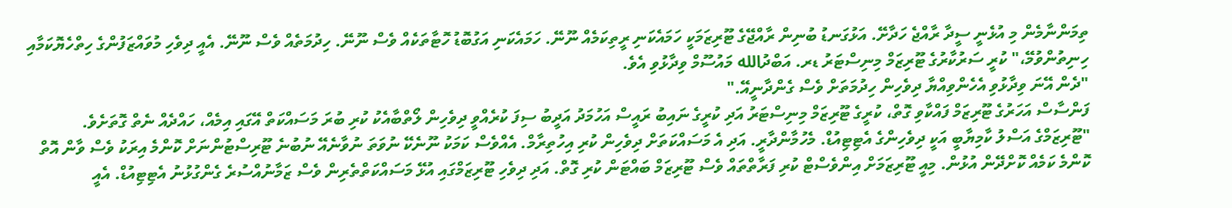ތިމަންނާމެން މި އުޅެނީ ސީދާ ރާއްޖެ ހަދާށޭ. އަޅުގަނޑު ބުނިން ރާއްޖޭގެ ޓޫރިޒަމަކީ ހަމައެކަނި ރީތިކަމެއް ނޫނޭ. ހަމައެކަނި އަގުބޮޑު ހޮޓާތަކެއް ވެސް ނޫނޭ. ހިދުމަތެއް ވެސް ނޫނޭ. އެއީ ދިވެހި މުވައްޒަފުންގެ ހިތްހެޔޮކަމާއި ހިނިތުންވުމޭ،" ކުރީ ސަރުކާރުގެ ޓޫރިޒަމް މިނިސްޓަރު ޑރ. އަބްދުالله މައުސޫމް ވިދާޅުވި އެވެ.
"ދެން އޭނަ ވިދާޅުވި އެހެންވިއްޔާ ދިވެހިން ހިދުމަތަށް ވެސް ގެންދާނީއޭ."
ފަންސާސް އަހަރުގެ ޓޫރިޒަމް ފައްކާވި ގޮތް، ކުރީގެ ޓޫރިޒަމް މިނިސްޓަރު އަދި ކުރީގެ ނައިބު ރައީސް އަހުމަދު އަދީބު ސިފަ ކުރެއްވީ ދިވެހިން ލޯތްބާއެކު ކުރި ބުރަ މަސައްކަތް އޭގައި އިމެއް، ހައްދެއް ނެތް ގޮތަށެވެ.
"ޓޫރިޒަމްގެ އަސްލު ކާމިޔާބީ އަކީ ދިވެހިންގެ އެޓިޓިއުޑް. މެހުމާންދާރީ. އަދި އެ މަސައްކަތަށް ދިވެހިން ކުރި އިހުތިރާމް. އެއްވެސް ކަމަކު ނޫނެކޭ ނުވަތަ ނުވާނެއޭ ނުބުނެ ޓޫރިސްޓުންނަށް ކޮންމެ އިރަކު ވެސް ވާން އޮތް ކޮންމެ ކަމެއް ކޮށްދޭން އުޅުން. މިއީ ޓޫރިޒަމަށް އިންވެސްޓް ކުރި ފަރާތްތައް ވެސް ޓޫރިޒަމް ބައްޓަން ކުރި ގޮތް. އަދި ދިވެހި ޓޫރިޒަމްގައި އުޅޭ މަސައްކަތްތެރިން ވެސް ޒަމާނުއްސުރެ ގެންގުޅުނު އެޓިޓިއުޑް. އެއީ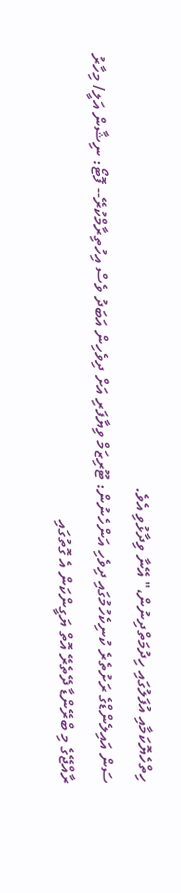ހިތްހެޔޮކަމާއި އުފަލުގައި ހިދުމަތްދިނުން،" އޭނާ ވިދާޅުވި އެވެ.
ސަން އައިލެންޑްގެ ރަށުތެރެ ކުނިކެހުމުގައި ދިވެހި އަންހެނުން: ޓޫރިޒަމް ވިޔާފަރި އަށް ދިވެހިން އަބަދު ވެސް އިހުތިރާމްކުރޭ-- ފޮޓޯ: ނިޝާން އަލީ/ މިހާރު
ރާއްޖޭގެ މި ބްރޭންޑާ ދޭތެރޭ އޮތް ޔަގީންކަން އެ ގޮތުގައި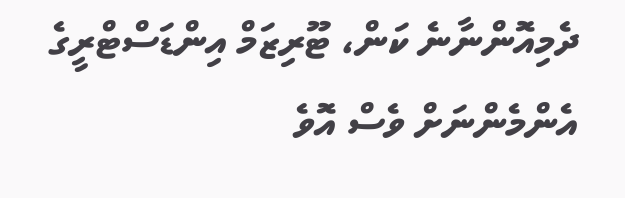ދެމިއޮންނާނެ ކަން، ޓޫރިޒަމް އިންޑަސްޓްރީގެ އެންމެންނަށް ވެސް އޮވެ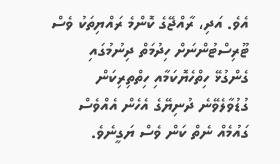އެވެ. އަދި، ރާއްޖޭގެ ކޮންމެ ރައްޔިތަކު ވެސް ޓޫރިސްޓުންނަށް ހިދުމަތް ދިނުމުގައި ގެންގުޅޭ ހިތްހެޔޮކަމާއި ހިތްތިރިކަން ގުޑުވާލެވޭނެ ދުނިޔޭގެ އެހެން އެއްވެސް ގައުމެއް ނެތް ކަން ވެސް ޔަގީނެވެ.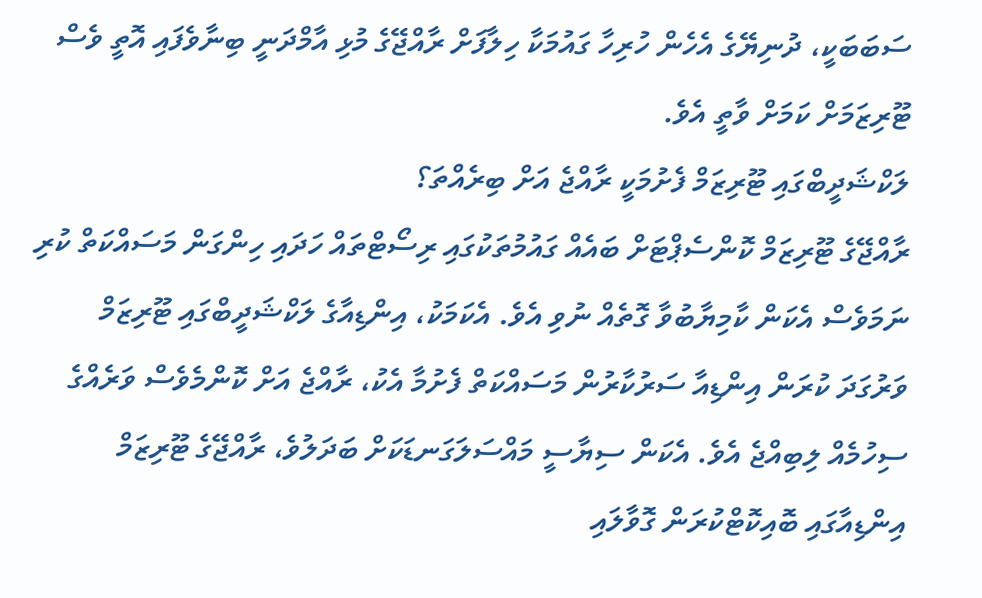ސަބަބަކީ، ދުނިޔޭގެ އެހެން ހުރިހާ ގައުމަކާ ހިލާފަށް ރާއްޖޭގެ މުޅި އާމްދަނީ ބިނާވެފައި އޮތީ ވެސް ޓޫރިޒަމަށް ކަމަށް ވާތީ އެވެ.
ލަކްޝަދީބްގައި ޓޫރިޒަމް ފެށުމަކީ ރާއްޖެ އަށް ބިރެއްތަ؟
ރާއްޖޭގެ ޓޫރިޒަމް ކޮންސެޕްޓަށް ބައެއް ގައުމުތަކުގައި ރިސޯޓްތައް ހަދައި ހިންގަން މަސައްކަތް ކުރި ނަމަވެސް އެކަން ކާމިޔާބުވާ ގޮތެއް ނުވި އެވެ. އެކަމަކު، އިންޑިއާގެ ލަކްޝަދީބްގައި ޓޫރިޒަމް ވަރުގަދަ ކުރަން އިންޑިއާ ސަރުކާރުން މަސައްކަތް ފެށުމާ އެކު، ރާއްޖެ އަށް ކޮންމެވެސް ވަރެއްގެ ސިހުމެއް ލިބިއްޖެ އެވެ. އެކަން ސިޔާސީ މައްސަލަގަނޑަކަށް ބަދަލުވެ، ރާއްޖޭގެ ޓޫރިޒަމް އިންޑިއާގައި ބޮއިކޮޓްކުރަން ގޮވާލައި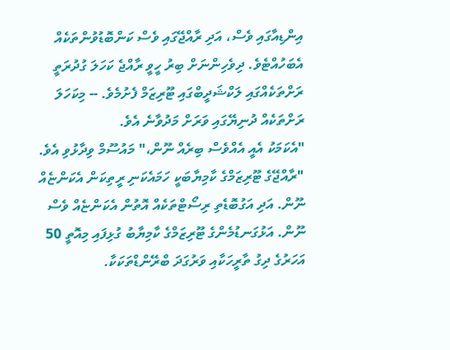އިންޑިއާގައި ވެސް، އަދި ރާއްޖޭގައި ވެސް ކަންބޮޑުވުންތަކެއް އެބަހުއްޓެވެ. ދިވެހިންނަށް ބިރު ހީވީ ރާއްޖެ ކަހަލަ ގުދުރަތީ ރަށްތަކެއްގައި ލަކްޝަދީބްގައި ޓޫރިޒަމް ފެށުމެވެ. -- މިކަހަލަ ރަށްތަކެއް ދުނިޔޭގައި ވަރަށް މަދުވާނެ އެވެ.
"އެކަމަކު އެއީ އެއްވެސް ބިރެއް ނޫން،" މައުސޫމް ވިދާޅުވި އެވެ.
"ރާއްޖޭގެ ޓޫރިޒަމްގެ ކާމިޔާބަކީ ހަމައެކަނި ރީތިކަން އެކަންޏެއް ނޫން. އަދި އަގުބޮޑެތި ރިސޯޓްތަކެއް އޮތުން އެކަންޏެއް ވެސް ނޫން. އަޅުގަނޑުމެންގެ ޓޫރިޒަމްގެ ކާމިޔާބު ގުޅިފައި މިއޮތީ 50 އަހަރުގެ ދިގު ތާރީހަކާއި ވަރުގަދަ ބްރޭންޑްތަކަކާ.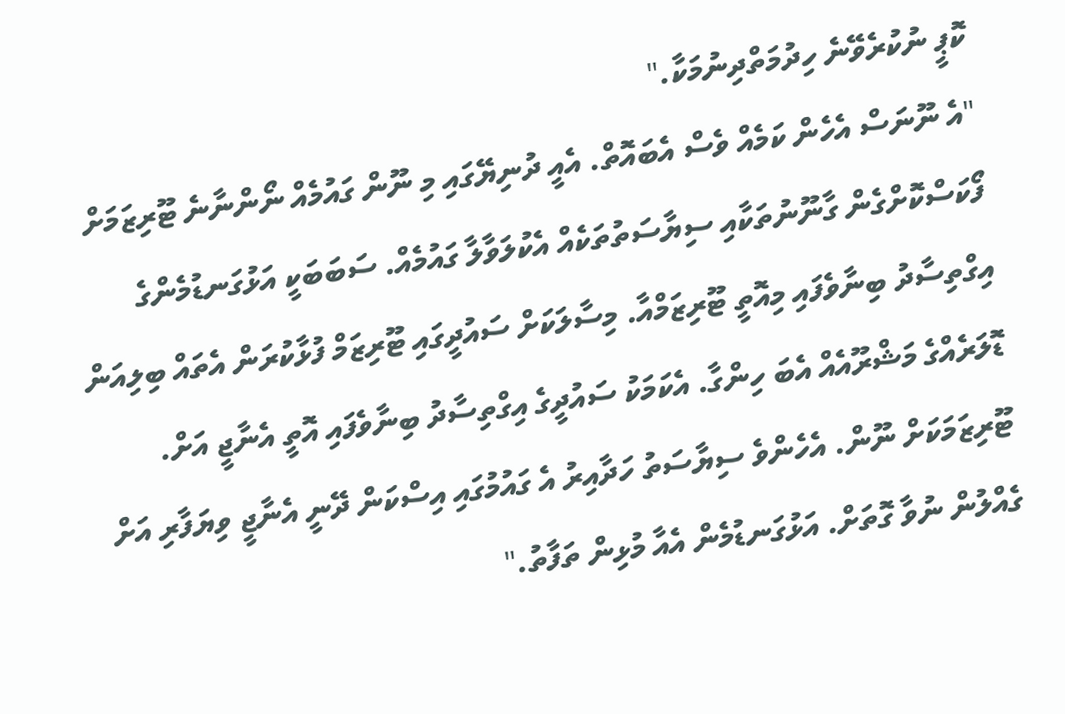ކޮޕީ ނުކުރެވޭނެ ހިދުމަތްދިނުމަކާ."
"އެ ނޫނަސް އެހެން ކަމެއް ވެސް އެބައޮތް. އެއީ ދުނިޔޭގައި މި ނޫން ގައުމެއް ނޯންނާނެ ޓޫރިޒަމަށް ފޯކަސްކޮށްގެން ގާނޫނުތަކާއި ސިޔާސަތުތަކެއް އެކުލަވާލާ ގައުމެއް. ސަބަބަކީ އަޅުގަނޑުމެންގެ އިގްތިސާދު ބިނާވެފައި މިއޮތީ ޓޫރިޒަމްއާ. މިސާލަކަށް ސައުދީގައި ޓޫރިޒަމް ފުޅާކުރަން އެތައް ބިލިއަން ޑޮލަރެއްގެ މަޝްރޫއެއް އެބަ ހިންގާ. އެކަމަކު ސައުދީގެ އިގްތިސާދު ބިނާވެފައި އޮތީ އެނާޖީ އަށް. ޓޫރިޒަމަކަށް ނޫން. އެހެންވެ ސިޔާސަތު ހަދާއިރު އެ ގައުމުގައި އިސްކަން ދޭނީ އެނާޖީ ވިޔަފާރި އަށް ގެއްލުން ނުވާ ގޮތަށް. އަޅުގަނޑުމެން އެއާ މުޅިން ތަފާތު."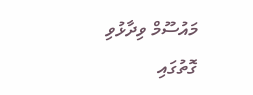މައުސޫމް ވިދާޅުވި ގޮތުގައި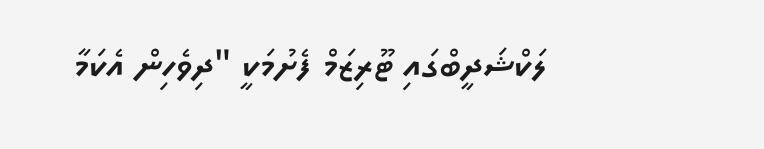ލަކްޝަދީބްގައި ޓޫރިޒަމް ފެށުމަކީ "ދިވެހިން އެކަމާ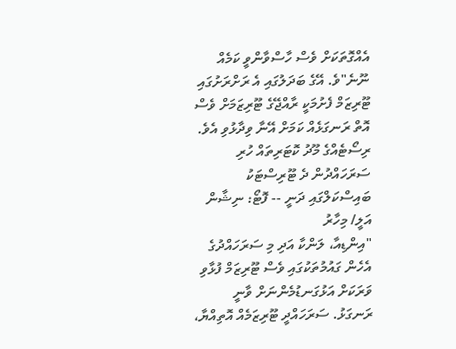އެއްގޮތަކަށް ވެސް ހާސްވާންވީ ކަމެއް ނޫނެ"ވެ. އޭގެ ބަދަލުގައި އެ ރަށްރަށުގައި ޓޫރިޒަމް ފެށުމަކީ ރާއްޖޭގެ ޓޫރިޒަމަށް ވެސް އޮތް ރަނގަޅެއް ކަމަށް އޭނާ ވިދާޅުވި އެވެ.
ރިސޯޓެއްގެ މޫދު ކޮޓަރިތައް ހުރި ސަރަހައްދުން ދެ ޓޫރިސްޓަކު ބައިސްކަލްގައި ދަނީ -- ފޮޓޯ: ނިޝާން އަލީ/ މިހާރު
"އިންޑިއާ، ލަންކާ އަދި މި ސަރަހައްދުގެ އެހެން ގައުމުތަކުގައި ވެސް ޓޫރިޒަމް ފުޅާވި ވަރަކަށް އަޅުގަނޑުމެންނަށް ވާނީ ރަނގަޅު. ސަރަހައްދީ ޓޫރިޒަމެއް އޮތިއްޔާ،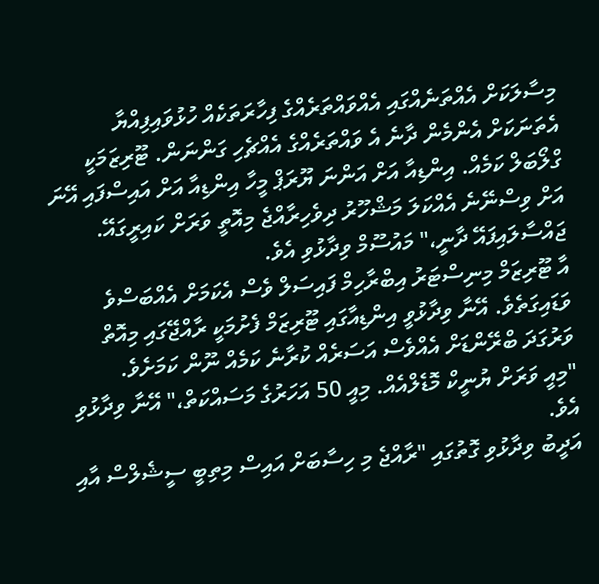މިސާލަކަށް އެއްތަނެއްގައި އެއްވައްތަރެއްގެ ފިހާރަތަކެއް ހުޅުވައިފިއްޔާ އެތަނަކަށް އެންމެން ދާނެ އެ ވައްތަރެއްގެ އެއްޗެހި ގަންނަން. ޓޫރިޒަމަކީ ގްލޯބަލް ކަމެއް. އިންޑިއާ އަށް އަންނަ ޔޫރަޕް މީހާ އިންޑިއާ އަށް އައިސްފައި އޭނަ އަށް ވިސްނޭނެ އެއްކަލަ މަޝްހޫރު ދިވެހިރާއްޖެ މިއޮތީ ވަރަށް ކައިރީގައޭ. ޖައްސާލައިފައޭ ދާނީ،" މައުސޫމް ވިދާޅުވި އެވެ.
އާ ޓޫރިޒަމް މިނިސްޓަރު އިބްރާހިމް ފައިސަލް ވެސް އެކަމަށް އެއްބަސްވެ ވަޑައިގަތެވެ. އޭނާ ވިދާޅުވީ އިންޑިއާގައި ޓޫރިޒަމް ފެށުމަކީ ރާއްޖޭގައި މިއޮތް ވަރުގަދަ ބްރޭންޑަށް އެއްވެސް އަސަރެއް ކުރާނެ ކަމެއް ނޫން ކަމަށެވެ.
"މިއީ ވަރަށް ޔުނީކް މޮޑެލްއެއް. މިއީ 50 އަހަރުގެ މަސައްކަތް،" އޭނާ ވިދާޅުވި އެވެ.
އަދީބު ވިދާޅުވި ގޮތުގައި "ރާއްޖެ މި ހިސާބަށް އައިސް މިތިބީ ސީޝެލްސް އާއި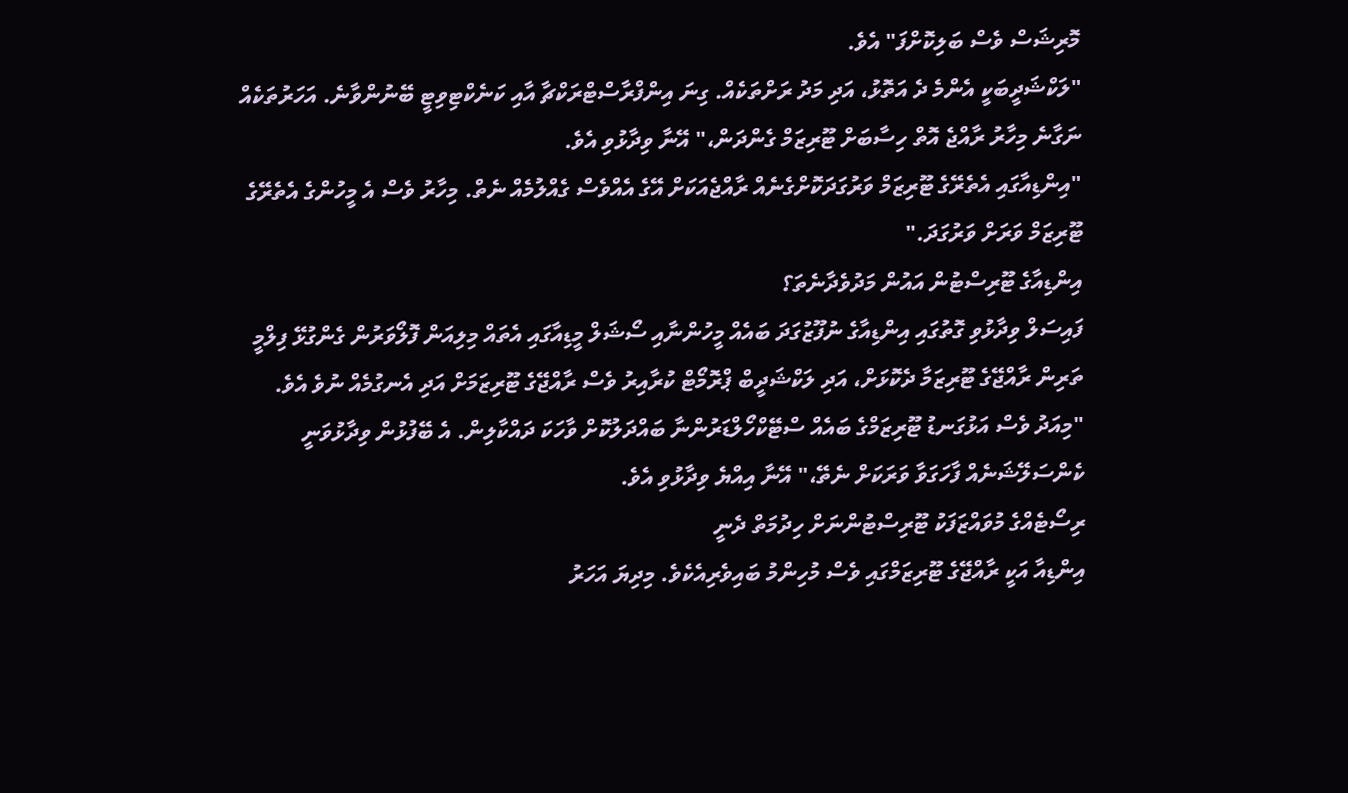މޮރިޝަސް ވެސް ބަލިކޮށްފަ" އެވެ.
"ލަކްޝަދީބަކީ އެންމެ ދެ އަތޮޅު، އަދި މަދު ރަށްތަކެއް. ގިނަ އިންފްރާސްޓްރަކްޗާ އާއި ކަނެކްޓިވިޓީ ބޭނުންވާނެ. އަހަރުތަކެއް ނަގާނެ މިހާރު ރާއްޖެ އޮތް ހިސާބަށް ޓޫރިޒަމް ގެންދަން،" އޭނާ ވިދާޅުވި އެވެ.
"އިންޑިއާގައި އެތެރޭގެ ޓޫރިޒަމް ވަރުގަދަކޮށްގެނެއް ރާއްޖެއަކަށް އޭގެ އެއްވެސް ގެއްލުމެއް ނެތް. މިހާރު ވެސް އެ މީހުންގެ އެތެރޭގެ ޓޫރިޒަމް ވަރަށް ވަރުގަދަ."
އިންޑިއާގެ ޓޫރިސްޓުން އައުން މަދުވެދާނެތަ؟
ފައިސަލް ވިދާޅުވި ގޮތުގައި އިންޑިއާގެ ނުފޫޒުގަދަ ބައެއް މީހުންނާއި ސޯޝަލް މީޑިއާގައި އެތައް މިލިއަން ފޮލޯވަރުން ގެންގުޅޭ ފިލްމީ ތަރިން ރާއްޖޭގެ ޓޫރިޒަމާ ދެކޮޅަށް، އަދި ލަކްޝަދީބް ޕްރޮމޯޓް ކުރާއިރު ވެސް ރާއްޖޭގެ ޓޫރިޒަމަށް އަދި އެނގުމެއް ނުވެ އެވެ.
"މިއަދު ވެސް އަޅުގަނޑު ޓޫރިޒަމްގެ ބައެއް ސްޓޭކްހޯލްޑަރުންނާ ބައްދަލުކޮށް ވާހަކަ ދައްކާލިން. އެ ބޭފުޅުން ވިދާޅުވަނީ ކެންސަލޭޝަނެއް ފާހަގަވާ ވަރަކަށް ނެތޭ،" އޭނާ އިއްޔެ ވިދާޅުވި އެވެ.
ރިސޯޓެއްގެ މުވައްޒަފަކު ޓޫރިސްޓުންނަށް ހިދުމަތް ދެނީ
އިންޑިއާ އަކީ ރާއްޖޭގެ ޓޫރިޒަމްގައި ވެސް މުހިންމު ބައިވެރިއެކެވެ. މިދިޔަ އަހަރު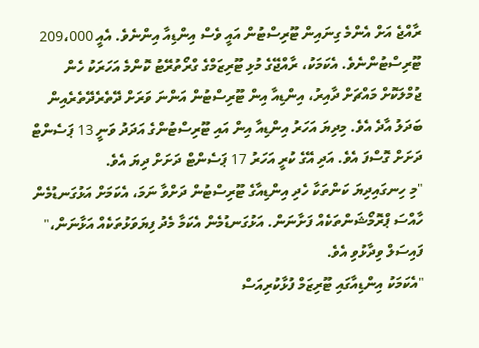ރާއްޖެ އަށް އެންމެ ގިނައިން ޓޫރިސްޓުން އައީ ވެސް އިންޑިއާ އިންނެވެ. އެއީ 209،000 ޓޫރިސްޓުންނެވެ. އެކަމަކު، ރާއްޖޭގެ މުޅި ޓޫރިޒަމްގެ ގްރޯތުރޭޓު ކޮންމެ އަހަރަކު ހެން ޖުމްލަކޮށް މައްޗަށް ދާއިރު، އިންޑިއާ އިން ޓޫރިސްޓުން އަންނަ ވަރަށް ދޭތެރެދޭތެރެއިން ބަދަލު އާދެ އެވެ. މިދިޔަ އަހަރު އިންޑިއާ އިން އައި ޓޫރިސްޓުންގެ އަދަދު ވަނީ 13 ޕަސެންޓް ދަށަށް ގޮސްފަ އެވެ. އަދި އޭގެ ކުރީ އަހަރު 17 ޕަސެންޓް ދަށަށް ދިޔަ އެވެ.
"މި ހިނގައިދިޔަ ކަންތަކާ ހެދި އިންޑިއާގެ ޓޫރިސްޓުން ދަށްވާ ނަމަ، އެކަމަށް އަޅުގަނޑުމެން ހާއްސަ ޕްރޮމޯޝަންތަކެއް ފަށާނަން. އަޅުގަނޑުމެން އެކަމާ މެދު ފިޔަވަޅުތަކެއް އަޅާނަން،" ފައިސަލް ވިދާޅުވި އެވެ.
"އެކަމަކު އިންޑިއާގައި ޓޫރިޒަމް ފުޅާކުރިއަސް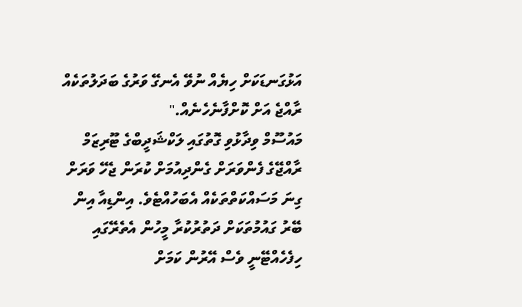އަޅުގަނޑަކަށް ހިޔެއް ނުވޭ އެނގޭ ވަރުގެ ބަދަލުތަކެއް ރާއްޖެ އަށް ކޮށްފާނެހެނެއް."
މައުސޫމް ވިދާޅުވި ގޮތުގައި ލަކްޝަދީބްގެ ޓޫރިޒަމް ރާއްޖޭގެ ފެންވަރަށް ގެންދިއުމަށް ކުރަން ޖެހޭ ވަރަށް ގިނަ މަސައްކަތްތަކެއް އެބަހުއްޓެވެ. އިންޑިއާ އިން ބޭރު ގައުމުތަކަށް ދަތުރުކުރާ މީހުން އެތެރޭގައި ހިފެހެއްޓޭނީ ވެސް އޭރުން ކަމަށް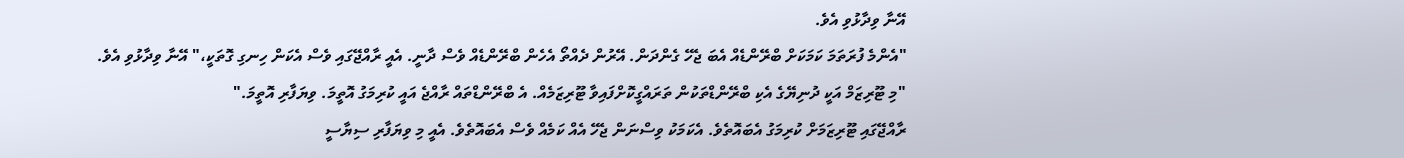އޭނާ ވިދާޅުވި އެވެ.
"އެންމެ ފުރަތަމަ ކަމަކަށް ބްރޭންޑެއް އެބަ ޖެހޭ ގެންދަން. އޭރުން ދެއްތޯ އެހެން ބްރޭންޑެއް ވެސް ދާނީ. އެއީ ރާއްޖޭގައި ވެސް އެކަން ހިނގި ގޮތަކީ،" އޭނާ ވިދާޅުވި އެވެ.
"މި ޓޫރިޒަމް އަކީ ދުނިޔޭގެ އެކި ބްރޭންޑްތަކުން ތަރައްގީކޮށްފައިވާ ޓޫރިޒަމެއް. އެ ބްރޭންޑްތައް ރާއްޖެ އައީ ކުރިމަގު އޮތީމަ. ވިޔަފާރި އޮތީމަ."
ރާއްޖޭގައި ޓޫރިޒަމަށް ކުރިމަގު އެބައޮތެވެ. އެކަމަކު ވިސްނަން ޖެހޭ އެއް ކަމެއް ވެސް އެބައޮތެވެ. އެއީ މި ވިޔަފާރި ސިޔާސީ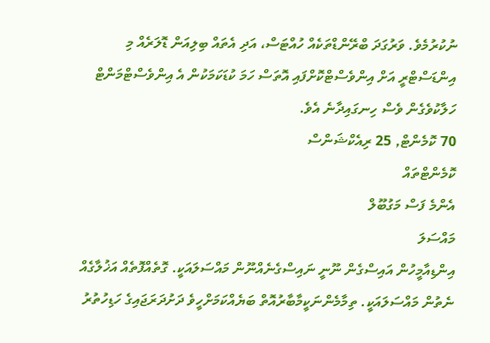ނުކުރުމެވެ. ވަރުގަދަ ބްރޭންޑްތަކެއް ހުއްޓަސް، އަދި އެތައް ބިލިއަން ޑޮލަރެއް މި އިންޑަސްޓްރީ އަށް އިންވެސްޓްކޮށްފައި އޮތަސް ހަމަ ކުޑަކަމަކުން އެ އިންވެސްޓްމަންޓް ހަލާކުވެގެން ވެސް ހިނގައިދާނެ އެވެ.
70 ކޮމެންޓް, 25 ރިއެކްޝަންސް
ކޮމެންޓްތައް
އެންމެ ފަސް މަގުބޫލް
މައްސަލަ
އިންޑިއާމީހުން އައިސްގެން ނޫނީ ނައިސްގެނެއްނޫން މައްސަލައަކީ. ގޮތެއްފޮތެއް އަޚުލާގެއް ނެތުން މައްސަލައަކީ. ތިމާމެންނަކީމާބާރުއޮތް ބަޔެއްކަމަށްހީވެ ދަށުދަރަޖައިގެ ހަޑިހުތުރު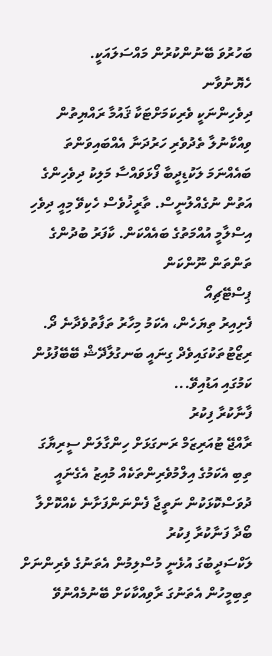ބަހުރުވަ ބޭނުންކުރުން މައްސަލައަކީ.
ހެޔޮނުވާނ
ދިވެހިންނަކީ ވެރިކަމަށްޓަކާ ޤައުމާ ރައްޔިތުން ވިއްކާނުލާ ތެދުވެރި ހަރުދަނާ އެއްބައިވަންތަ ބައެއްނަމަ ލަކުޑިދީބާ ފޯޅަވައްސާ މަލިކު ދިވެހިންގެ އަތުން ނުގެއްލުނީސް. ތާރީޚުވެސް ހެކިވޭ މިއީ ދިވެހި އިސްލާމީ އުއްމަތުގެ ބައެއްކަން. ކާފަރު ބުދުންގެ ތަންތަން ނޫންކަން
ޕިސްޓޭޗިއޯ
ފެށިއިރު ތިޔަހެން، އެކަމު މިހާރު ތަފާތުވެދާނެ ދޯ. ރިޒޯޓުތަކުގައިވެދް ގިނައީ ބަނގުލާދޭޝް ބޭބޭފުޅުން ކަމުގައި އަޑުއިވޭ...
ފާނާކުރާ ފިކުރު
ރާއްޖޭ ޓުއަރިޒަމް ރަނގަޅަށް ހިންގާލަން ސީރިޔާގަ ތިބި އެކަމުގެ އިލްމުވެރިންތަކެއް މުއިޒު އެގެނައީ ދުވަސްކޮޅަކުން ނަތީޖާ ފެންނަންފަށާނެ ކެއްކޮށްލާ
ބޯދާ ފަނާކުރާ ފިކުރު
ލަކްސަދީބުގަ އުޅެނީ މުސްލިމުން އެތަނުގެ ވެރިންނަށް ތިބިމީހުން އެތަނުގަ ރާވިއްކާކަށް ބޭނުމެއްނުވޭ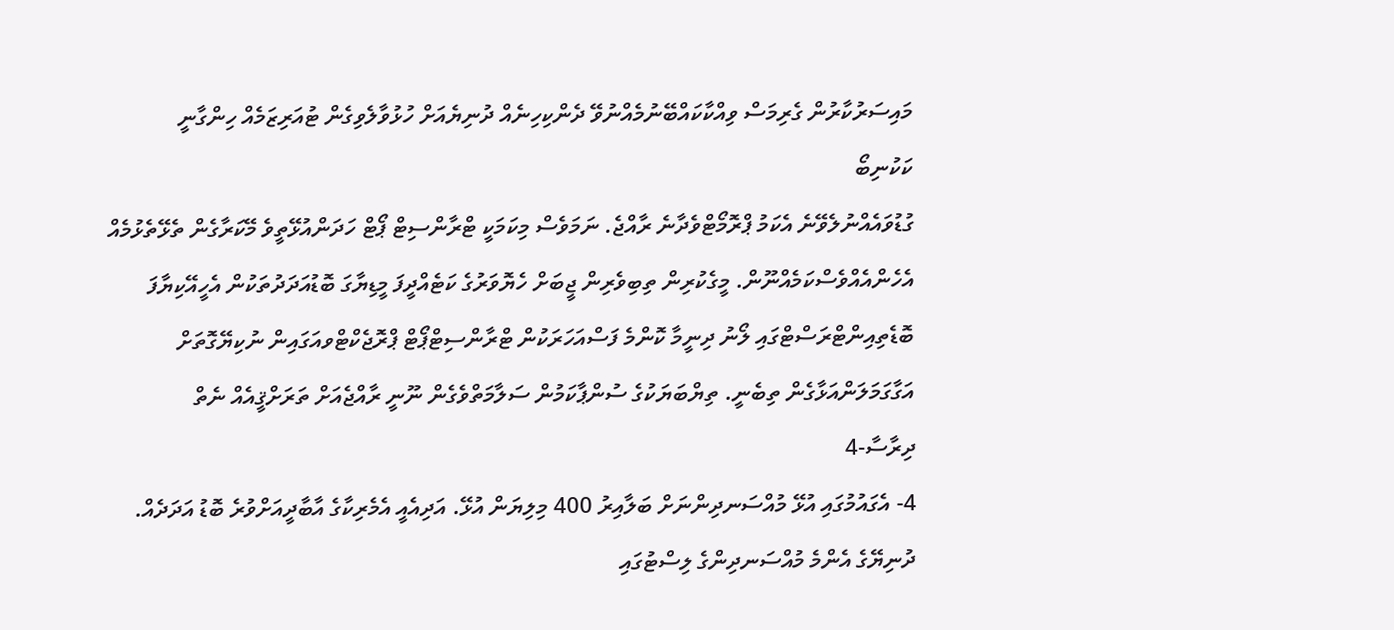މައިސަރުކާރުން ގެރިމަސް ވިއްކާކައްބޭނުމެއްނުވޭ ދެންކިހިނެއް ދުނިޔެއަށް ހުޅުވާލެވިގެން ޓުއަރިޒަމެއް ހިންގާނީ
ކަކުނިބޯ
ގުޑުވައެއްނުލެވޭނެ އެކަމު ޕްރޮމޯޓްވެދާނެ ރާއްޖެ. ނަމަވެސް މިކަމަކީ ޓްރާންސިޓް ޕޯޓް ހަދަންއުޅޭތީވެ މޭކަރާގެން ތެޅޭތެޅުމެއް އެހެންއެއްވެސްކަމެއްނޫން. މީގެކުރިން ތިބިވެރިން ޖީބަށް ހެޔޮވަރުގެ ކަޓެއްދީފަ މީޑިޔާގަ ބޮޑުއަދަދުތަކުން އެހީއޭކިޔާފަ ބޮޑެތިއިންޓްރަސްޓްގައި ލޯނު ދިނީމާ ކޮންމެ ފަސްއަހަރަކުން ޓްރާންސިޓްޕޯޓް ޕްރޮޖެކްޓްވއަގައިން ނުކިޔޭގޮތަށް އަގާގަމަލަންއަޅާގެން ތިބެނީ. ތިޔްބަޔަކުގެ ސުންޕާކަމުން ސަލާމަތްވެގެން ނޫނީ ރާއްޖެއަށް ތަރަށްޤީއެއް ނެތް
ދިރާސާ-4
4- އެގައުމުގައި އުޅޭ މުއްސަނދިންނަށް ބަލާއިރު 400 މިލިޔަން އުޅޭ. އަދިއެއީ އެމެރިކާގެ އާބާދީއަށްވުރެ ބޮޑު އަދަދެއް. ދުނިޔޭގެ އެންމެ މުއްސަނދިންގެ ލިސްޓުގައި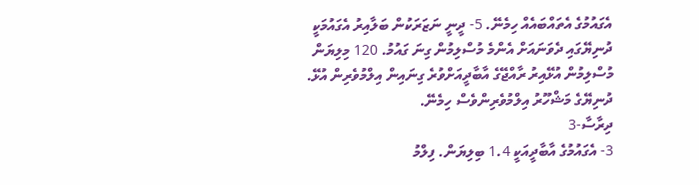އެގައުމުގެ އެތައްބައެއް ހިމެނޭ. 5- ދީނީ ނަޒަރަކުން ބަލާއިރު އެގައުމަކީ ދުނިޔޭގައި ދެވަނައަށް އެންމެ މުސްލިމުން ގިނަ ގައުމު. 120 މިލިޔަން މުސްލިމުން އުޅޭއިރު ރާއްޖޭގެ އާބާދީއަށްވުރެ ގިނައިން އިލްމުވެރިން އުޅޭ. ދުނިޔޭގެ މަޝްހޫރު އިލްމުވެރިންވެސް ހިމެނޭ.
ދިރާސާ-3
3- އެގައުމުގެ އާބާދީއަކީ 1.4 ބިލިޔަން. ފިލްމު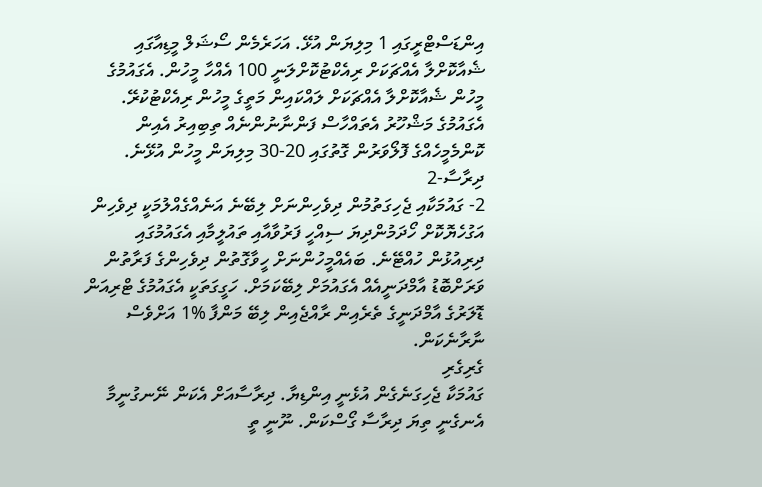އިންޑަސްޓްރީގައި 1 މިލިޔަން އުޅޭ. އަހަރެމެން ސޯޝަލް މީޑިއާގައި ޝެއާކޮށްލާ އެއްޗަކަށް ރިއެކްޓުކޮށްލަނީ 100 އެއްހާ މީހުން. އެގައުމުގެ މީހުން ޝެއާކޮށްލާ އެއްޗަކަށް ލައްކައިން މަތީގެ މީހުން ރިއެކްޓުކުރޭ. އެގައުމުގެ މަޝްހޫރު އެތައްހާސް ފަންނާނުންނެއް ތިބިއިރު އެއިން ކޮންމެމީހެއްގެ ފޮލޯވަރުން ގޮތުގައި 20-30 މިލިޔަން މީހުން އުޅޭނެ.
ދިރާސާ-2
2- ގައުމަކާއި ޖެހިގަތުމުން ދިވެހިންނަށް ލިބޭނެ އަނެއްގެއްލުމަކީ ދިވެހިން އަގުހެޔޮކޮށް ހޯދަމުންދިޔަ ސިއްހީ ފަރުވާއާއި ތައުލީމާއި އެގައުމުގައި ދިރިއުޅުން ހުއްޓޭނެ. ބައެއްމީހުންނަށް ހީވާގޮތުން ދިވެހިންގެ ފަރާތުން ވަރަށްބޮޑު އާމްދަނީއެއް އެގައުމަށް ލިބޭކަމަށް. ހަގީގަތަކީ އެގައުމުގެ ޓްރިއަން ޑޮލަރުގެ އާމްދަނީގެ ތެރެއިން ރާއްޖެއިން ލިބޭ މަންފާ %1 އަށްވެސް ނާރާނެކަން.
ގެރިގެރި
ގައުމަކާ ޖެހިގަނެގެން އުޅެނީ އިންޑިޔާ. ދިރާސާއަށް އެކަން ނޭނގުނީމާ އެނގެނީ ތިޔަ ދިރާސާ ގޯސްކަން. ނޫނީ ތީ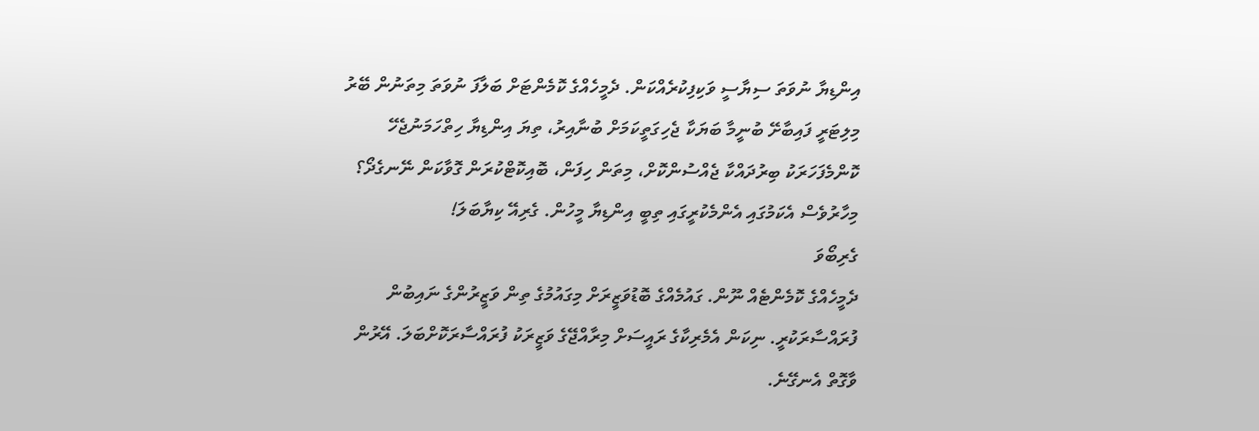އިންޑިޔާ ނުވަތަ ސިޔާސީ ވަކިފިކުރެއްކަން. ދެމީހެއްގެ ކޮމެންޓަށް ބަލާފަ ނުވަތަ މިތަނުން ބޭރު މިލިޓަރީ ފައިބާށޭ ބުނީމާ ބަޔަކާ ޖެހިގަތީކަމަށް ބުނާއިރު، ތިޔަ އިންޑިޔާ ހިތްހަމަނުޖެހޭ ކޮންމެފަހަރަކު ބިރުދައްކާ ޖެއްސުންކޮށް، މިތަން ހިފަން، ބޮއިކޮޓްކުރަން ގޮވާކަން ނޭނގެދޯ؟ މިހާރުވެސް އެކަމުގައި އެންމެކުރީގައި ތިބީ އިންޑިޔާ މީހުން. ގެރިއޭ ކިޔާބަލަ!
ގެރިބޯވަ
ދެމީހެއްގެ ކޮމެންޓެއް ނޫން. ގައުމެއްގެ ބޮޑުވަޒީރަށް މިގައުމުގެ ތިން ވަޒީރުންގެ ނައިބުން ފުރައްސާރަކުރީ. ނިކަން އެމެރިކާގެ ރައީސަށް މިރާއްޖޭގެ ވަޒީރަކު ފުރައްސާރަކޮށްބަލަ. އޭރުން ވާގޮތް އެނގޭނެ.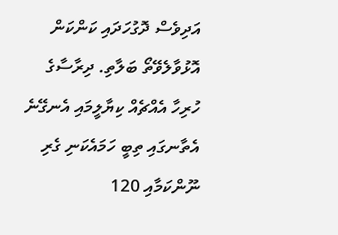އަދިވެސް ދޮގުހަދައި ކަންކަން އޮޅުވާލެވޭތޯ ބަލާތި. ދިރާސާގެ ހުރިހާ އެއްޗެއް ކިޔާލީމައި އެނގޭނެ އެތާނގައި ތިބީ ހަމައެކަނި ގެރި ނޫންކަމާއި 120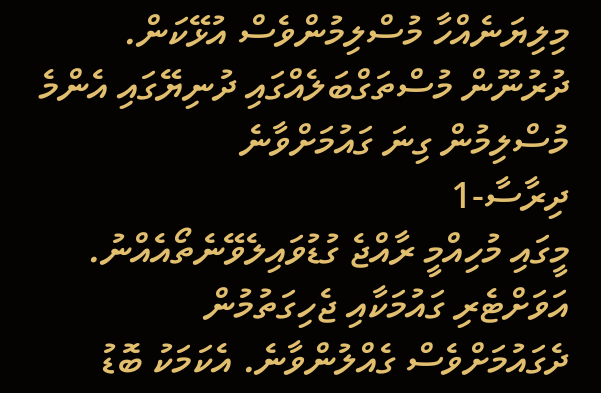މިލިޔަނެއްހާ މުސްލިމުންވެސް އުޅޭކަން. ދުރުނޫން މުސްތަގްބަލެއްގައި ދުނިޔޭގައި އެންމެ މުސްލިމުން ގިނަ ގައުމަށްވާނެ
ދިރާސާ-1
މީގައި މުހިއްމީ ރާއްޖެ ގުޑުވައިލެވޭނެތޯއެއްނު. އަވަށްޓެރި ގައުމަކާއި ޖެހިގަތުމުން ދެގައުމަށްވެސް ގެއްލުންވާނެ. އެކަމަކު ބޮޑު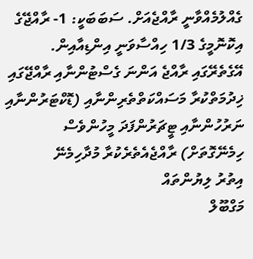ގެއްލުމެއްވާނީ ރާއްޖެއަށް. ސަބަބަކީ: 1- ރާއްޖޭގެ އިކޮނޮމީގެ 1/3 ހިއްސާވަނީ އިންޑިއާއިން. އޭގެތެރޭގައި ރާއްޖެ އަންނަ ގެސްޓުންނާއި ރާއްޖޭގައި ޚިދުމަތްކުރާ މަސައްކަތްތެރިންނާއި (ޑޮކްޓަރުންނާއި ނަރުހުންނާއި ޓީޗަރުންފަދަ މީހުންވެސް ހިމެނޭގޮތަށް) ރާއްޖެއެތެރެކުރާ މުދާހިމެނޭ
އިތުރު ލިޔުންތައް
މަގްބޫލް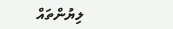ލިޔުންތައް